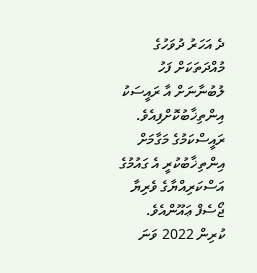ދެ އަހަރު ދުވަހުގެ މުއްދަތަކަށް ފަހު ލުބުނާނަށް އާ ރައީސަކު އިންތިޚާބުކޮށްފިއެވެ.
ރައީސްކަމުގެ މަގާމަށް އިންތިޚާބުކުރީ އެ ގައުމުގެ އަސްކަރިއްޔާގެ ވެރިޔާ ޖޯސެފް ޢައޫންއެވެ.
ކުރިން 2022 ވަނަ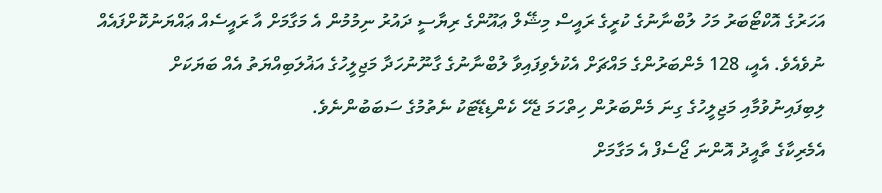އަހަރުގެ އޮކްޓޯބަރު މަހު ލުބްނާނުގެ ކުރީގެ ރައީސް މިޝޭލް ޢައޫންގެ ރިޔާސީ ދައުރު ނިމުމުން އެ މަގާމަށް އާ ރައީސެއް ޢައްޔަނުކޮށްފައެއް ނުވެއެވެ. އެއީ، 128 މެންބަރުންގެ މައްޗަށް އެކުލެވިފައިވާ ލުބްނާނުގެ ގާނޫނުހަދާ މަޖިލީހުގެ އަޣުލަބިއްޔަތު އެއް ބަޔަކަށް ލިބިފައިނުވުމާއި މަޖިލީހުގެ ގިނަ މެންބަރުން ހިތްހަމަ ޖެހޭ ކެންޑިޑޭޓަކު ނެތުމުގެ ސަބަބުންނެވެ.
އެމެރިކާގެ ތާއީދު އޮންނަ ޖޯސެފް އެ މަގާމަށް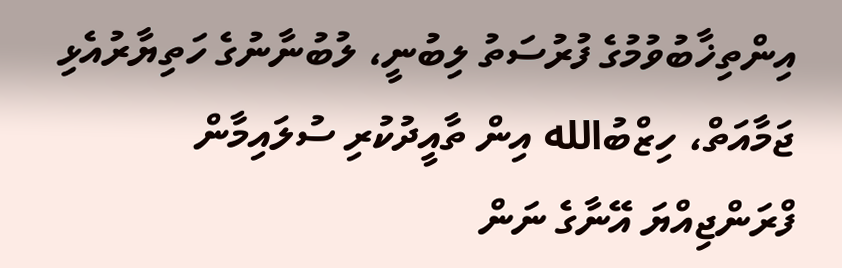އިންތިޚާބުވުމުގެ ފުރުސަތު ލިބުނީ، ލުބުނާނުގެ ހަތިޔާރުއެޅި ޖަމާއަތް، ހިޒްބުالله އިން ތާއީދުކުރި ސުލައިމާން ފްރަންޖިއްޔަ އޭނާގެ ނަން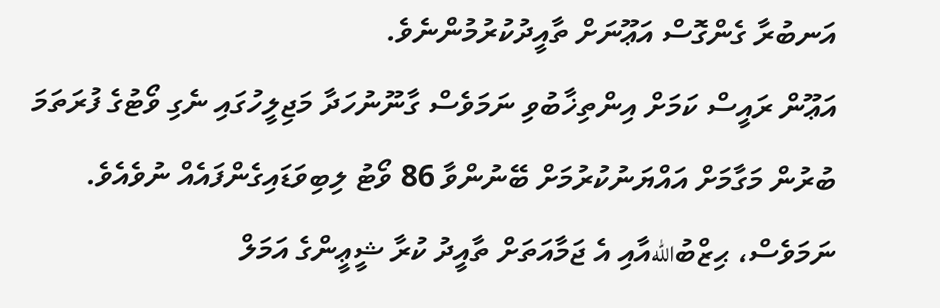އަނބުރާ ގެންގޮސް އަޢޫނަށް ތާއީދުކުރުމުންނެވެ.
އަޢޫން ރައީސް ކަމަށް އިންތިޚާބުވި ނަމަވެސް ގާނޫނުހަދާ މަޖިލީހުގައި ނެގި ވޯޓުގެ ފުރަތަމަ ބުރުން މަގާމަށް އައްޔަނުކުރުމަށް ބޭނުންވާ 86 ވޯޓު ލިބިވަޑައިގެންފައެއް ނުވެއެވެ. ނަމަވެސް، ޙިޒްބުاللهއާއި އެ ޖަމާއަތަށް ތާއީދު ކުރާ ޝީޢީންގެ އަމަލް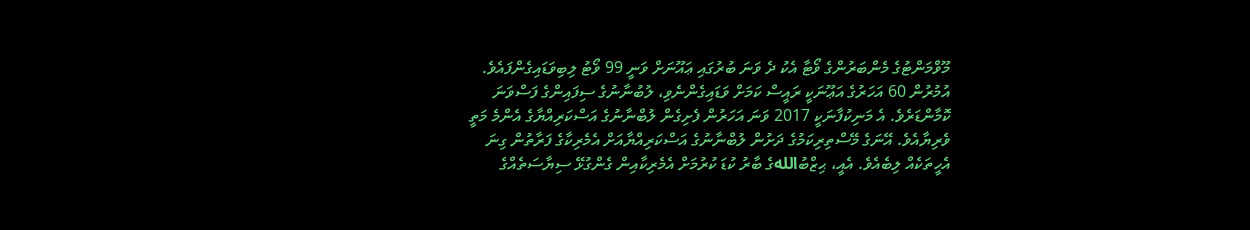މޫވްމަންޓުގެ މެންބަރުންގެ ވޯޓާ އެކު ދެ ވަނަ ބުރުގައި ޢައޫނަށް ވަނީ 99 ވޯޓު ލިބިވަޑައިގެންފައެވެ.
އުމުރުން 60 އަހަރުގެ އަޢޫނަކީ ރައީސް ކަމަށް ވަޑައިގެންނެވި، ލުބުނާނުގެ ސިފައިންގެ ފަސްވަނަ ކޮމާންޑަރެވެ. އެ މަނިކުފާނަކީ 2017 ވަނަ އަހަރުން ފެށިގެން ލުބްނާނުގެ އަސްކަރިއްޔާގެ އެންމެ މަތީ ވެރިޔާއެވެ. އޭނަގެ މޭސްތިރިކަމުގެ ދަށުން ލުބްނާނުގެ އަސްކަރިއްޔާއަށް އެމެރިކާގެ ފަރާތުން ގިނަ އެހީތަކެއް ލިބެއެވެ. އެއީ، ޙިޒްބުاللهގެ ބާރު ކުޑަ ކުރުމަށް އެމެރިކާއިން ގެންގުޅޭ ސިޔާސަތެއްގެ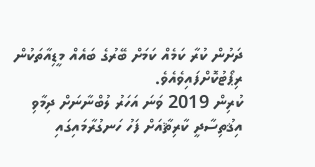ދަށުން ކުރާ ކަމެއް ކަމަށް ބޭރުގެ ބައެއް މީޑިއާތަކުން ރިޕޯޓުކޮށްފައިވެއެވެ.
ކުރިން 2019 ވަނަ އަހަރު ލުބްނާނަށް ދިމާވި އިޤުތިސާދީ ކާރިޘާއަށް ފަހު ހަނގުރާމައިގައި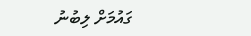ގައުމަށް ލިބުނު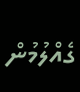ގެއްލުމުން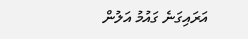އަރައިގަނެ ގައުމު އަލުން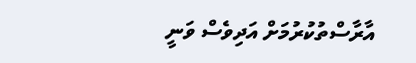އާރާސްތުކުރުމަށް އަދިވެސް ވަނީ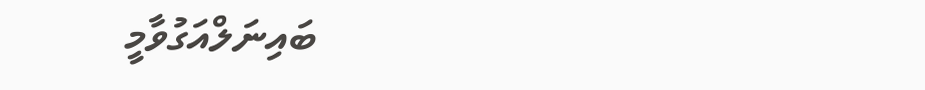ބައިނަލްއަގުވާމީ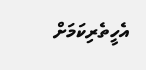އެހީތެރިކަމަށް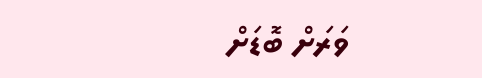ވަރަށް ބޮޑަށް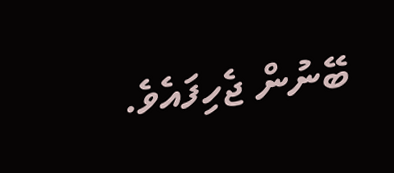ބޭނުން ޖެހިފައެވެ.